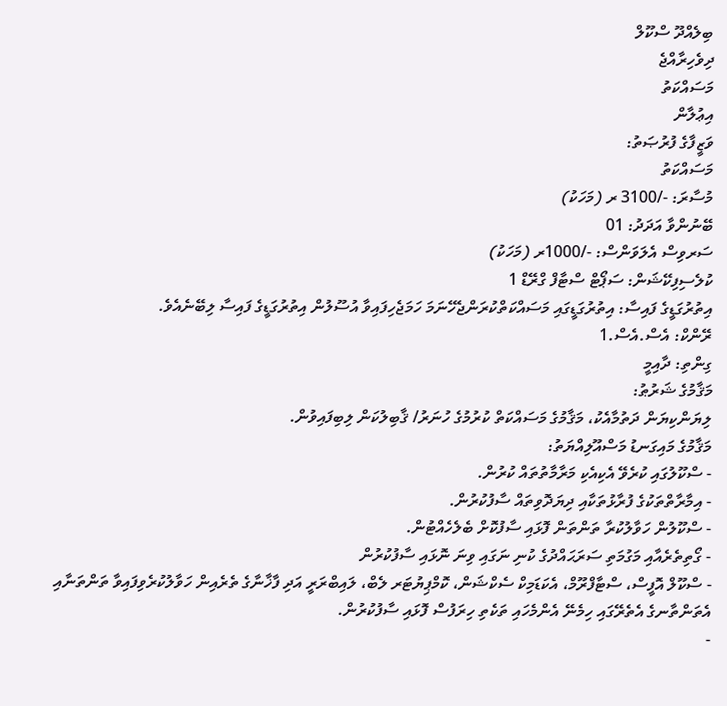ބިލެއްދޫ ސްކޫލް
ދިވެހިރާއްޖެ
މަސައްކަތު
އިޢުލާން
ވަޒީފާގެ ފުރުޞަތު:
މަސައްކަތު
މުސާރަ: -/3100 ރ (މަހަކު)
ބޭނުންވާ އަދަދު: 01
ސަރވިސް އެލަވަންސް: -/1000ރ (މަހަކު)
ކުލެސިފިކޭޝަން: ސަޕޯޓް ސްޓާފް ގްރޭޑް 1
އިތުރުގަޑީގެ ފައިސާ: އިތުރުގަޑީގައި މަސައްކަތްކުރަންޖެހޭނަމަ ހަމަޖެހިފައިވާ އުސޫލުން އިތުރުގަޑީގެ ފައިސާ ލިބޭނެއެވެ.
ރޭންކް: އެސް.އެސް.1
ގިންތި: ދާއިމީ
މަޤާމުގެ ޝަރުޠު:
ލިޔަންކިޔަން ދަތުމާއެކު، މަޤާމުގެ މަސައްކަތް ކުރުމުގެ ހުނަރު/ ޤާބިލުކަން ލިބިފައިވުން.
މަޤާމުގެ މައިގަނޑު މަސްއޫލިއްޔަތު:
- ސްކޫލުގައި ކުރެވޭ އެކިއެކި މަރާމާތުތައް ކުރުން.
- އިމާރާތްތަކުގެ ފުރާޅުތަކާއި ދިޔަދޮވިތައް ސާފުކުރުން.
- ސްކޫލުން ހަވާލުކުރާ ތަންތަން ފޮޅައި ސާފުކޮށް ބެލެހެއްޓުން.
- ގޯތިތެރެއާއި މަގުމަތި ސަރަޙައްދުގެ ކުނި ނަގައި ވިނަ ނޮޅައި ސާފުކުރުން
- ސްކޫލް އޮފީސް، ސްޓާފްރޫމް، އެކަޑަމިކް ސެކްޝަން، ކޮމްޕިޔުޓަރ ލެބް، ލައިބްރަރީ އަދި ފާޚާނާގެ ތެރެއިން ހަވާލުކުރެވިފައިވާ ތަންތަނާއި އެތަންތާނގެ އެތެރޭގައި ހިމެނޭ އެންމެހައި ތަކެތި ހިރަފުސް ފޮޅައި ސާފުކުރުން.
-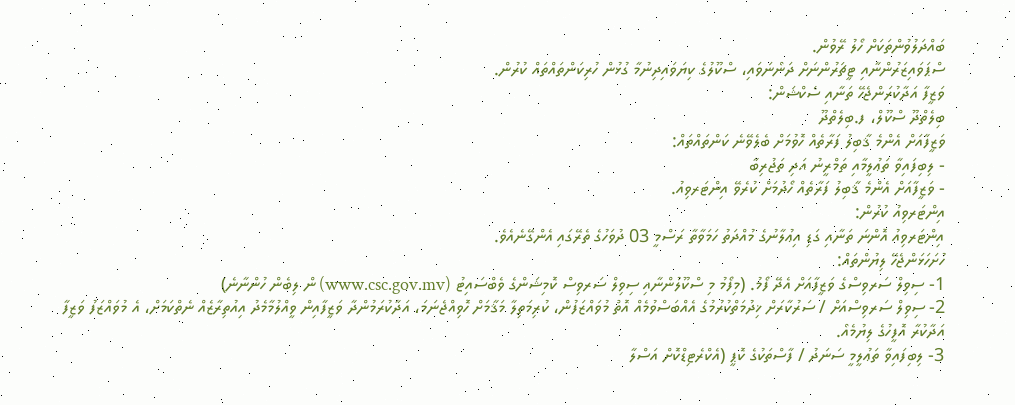ބައްދަލުވުންތަކަށް ހޯލު ރޭވުން.
ސްޕަވައިޒަރުންނާއި ޓީޗަރުންނަށް ދަންނަވައި، ސްކޫލުގެ ކިޔަވައިދިނުމާ ގުޅުން ހުރިކަންތައްތައް ކުރުން.
ވަޒީފާ އަދާކުރަންޖެހޭ ތަނާއި ސެކްޝަން:
ބިލެތްދޫ ސްކޫލް، ފ.ބިލެތްދޫ
ވަޒީފާއަށް އެންމެ ޤާބިލު ފަރާތެއް ހޮވުމަށް ބެލެވޭނެ ކަންތައްތައް:
- ލިބިފައިވާ ތަޢުލީމާއި ތަމްރީނު އަދި ތަޖުރިބާ
- ވަޒީފާއަށް އެންމެ ޤާބިލު ފަރާތެއް ހޯދުމަށް ކުރެވޭ އިންޓަރވިއު.
އިންޓަރވިއު ކުރުން:
އިންޓަރވިއު އޮންނަ ތަނާއި ގަޑި އިޢުލާނުގެ މުއްދަތު ހަމަވާތާ ރަސްމީ 03 ދުވަހުގެ ތެރޭގައި އެންގޭނެއެވެ.
ހުށަހަޅަންޖެހޭ ލިޔުންތައް:
1- ސިވިލް ސަރވިސްގެ ވަޒީފާއަށް އެދޭ ފޯމު. (މިފޯމު މި ސްކޫލުންނާއި ސިވިލް ސަރވިސް ކޮމިޝަންގެ ވެބްސައިޓު (www.csc.gov.mv) ން ލިބެން ހުންނާނެ)
2- ސިވިލް ސަރވިސްއަށް / ސަރުކާރަށް ޚިދުމަތްކުރުމުގެ އެއްބަސްވުމެއް އޮތް މުވައްޒަފުން، ކުރިމަތިލާ މަޤާމަށް ހޮވިއްޖެނަމަ، އަދާކުރަމުންދާ ވަޒީފާއިން ވީއްލުމާމެދު އިއުތިރާޒެއް ނެތްކަމަށް، އެ މުވައްޒަފު ވަޒީފާ އަދާކުރާ އޮފީހުގެ ލިޔުމެއް.
3- ލިބިފައިވާ ތަޢުލީމީ ސަނަދު / ފާސްތަކުގެ ކޮޕީ (އެކްރެޓިޑްކޮށް އަސްލާ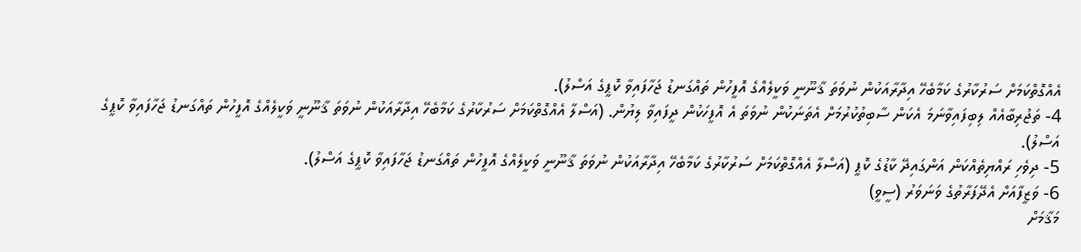އެއްގޮތްކަމަށް ސަރުކާރުގެ ކަމާބެހޭ އިދާރާއަކުން ނުވަތަ ޤާނޫނީ ވަކީލެއްގެ އޮފީހުން ތައްގަނޑު ޖަހާފައިވާ ކޮޕީގެ އަސްލު).
4- ތަޖުރިބާއެއް ލިބިފައިވާނަމަ އެކަން ސާބިތުކުރުމަށް އެތަނަކުން ނުވަތަ އެ އޮފީހަކުން ދީފައިވާ ލިޔުން. (އަސްލާ އެއްގޮތްކަމަށް ސަރުކާރުގެ ކަމާބެހޭ އިދާރާއަކުން ނުވަތަ ޤާނޫނީ ވަކީލެއްގެ އޮފީހުން ތައްގަނޑު ޖަހާފައިވާ ކޮޕީގެ އަސްލު).
5- ދިވެހި ރައްޔިތެއްކަން އަންގައިދޭ ކާޑުގެ ކޮޕީ (އަސްލާ އެއްގޮތްކަމަށް ސަރުކާރުގެ ކަމާބެހޭ އިދާރާއަކުން ނުވަތަ ޤާނޫނީ ވަކީލެއްގެ އޮފީހުން ތައްގަނޑު ޖަހާފައިވާ ކޮޕީގެ އަސްލު).
6- ވަޒީފާއަށް އެދޭފަރާތުގެ ވަނަވަރު (ސީވީ)
މަޤާމަށް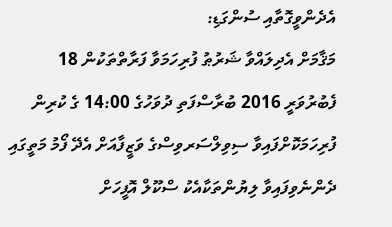އެދެންވީގޮތާއި ސުންގަޑި:
މަޤާމަށް އެދިލައްވާ ޝަރުޠު ފުރިހަމަވާ ފަރާތްތަކުން 18 ފެބުރުވަރީ 2016 ބުރާސްފަތި ދުވަހުގެ 14:00 ގެ ކުރިން ފުރިހަމަކޮށްފައިވާ ސިވިލްސަރވިސްގެ ވަޒީފާއަށް އެދޭ ފޯމު މަތީގައި ދެންނެވިފައިވާ ލިޔުންތަކާއެކު ސްކޫލް އޮފީހަށް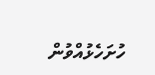ހުށަހެޅުއްވުން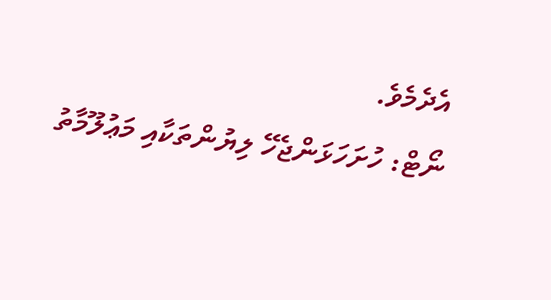އެދެމެވެ.
ނޯޓް: ހުށަހަޅަންޖެހޭ ލިޔުންތަކާއި މަޢުލޫމާތު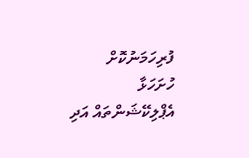ފުރިހަމަނުކޮށް ހުށަހަޅާ އެޕްލިކޭޝަންތައް އަދި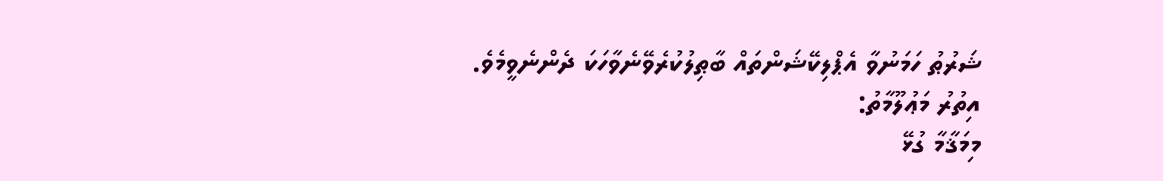ޝަރުޠު ހަމަނުވާ އެޕްލިކޭޝަންތައް ބާޠިލުކުރެވޭނެވާހަކަ ދެންނެވީމެވެ.
އިތުރު މަޢުލޫމާތު:
މިމަޤާމާ ގުޅޭ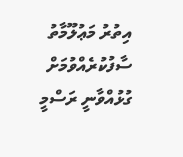އިތުރު މަޢުލޫމާތު ސާފުކުރެއްވުމަށް ގުޅުއްވާނީ ރަސްމީ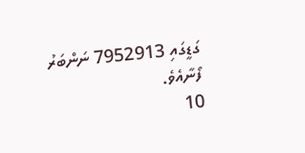ގަޑީގައި 7952913 ނަންބަރު ފޯނާއެވެ.
10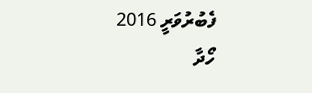ފެބުރުވަރީ 2016
ހޯދާ